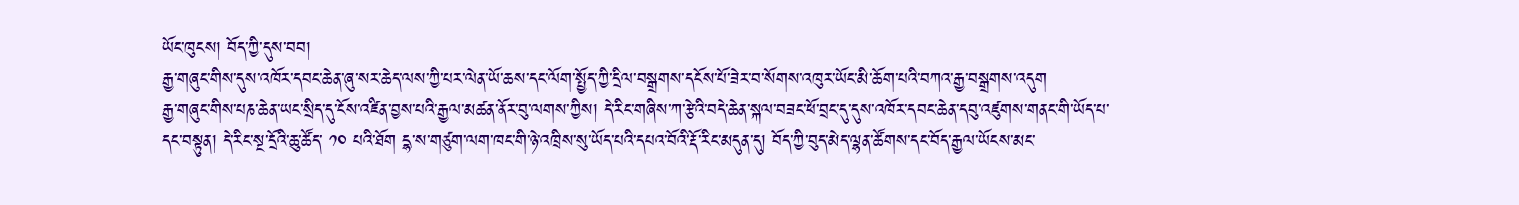ཡོང་ཁུངས། བོད་ཀྱི་དུས་བབ།
རྒྱ་གཞུང་གིས་དུས་འཁོར་དབང་ཆེན་ཞུ་སར་ཆེད་ལས་ཀྱི་པར་ལེན་ཡོ་ཆས་དང་ལོག་སྤྱོད་ཀྱི་དྲིལ་བསྒྲགས་དངོས་པོ་ཟེར་བ་སོགས་འཁུར་ཡོང་མི་ཆོག་པའི་བཀའ་རྒྱ་བསྒྲགས་འདུག
རྒྱ་གཞུང་གིས་པཎ་ཆེན་ཡང་སྲིད་དུ་ངོས་འཛིན་བྱས་པའི་རྒྱལ་མཚན་ནོར་བུ་ལགས་ཀྱིས། དེ་རིང་གཞིས་ཀ་རྩེའི་བདེ་ཆེན་སྐལ་བཟང་ཕོ་བྲང་དུ་དུས་འཁོར་དབང་ཆེན་དབུ་འཛུགས་གནང་གི་ཡོད་པ་དང་བསྟུན། དེ་རིང་སྔ་དྲོའི་ཆུ་ཚོད་ ༡༠ པའི་ཐོག དྷ་ས་གཙུག་ལག་ཁང་གི་ཉེ་འཁྲིས་སུ་ཡོད་པའི་དཔའ་བོའི་རྡོ་རིང་མདུན་དུ། བོད་ཀྱི་བུད་མེད་ལྷན་ཚོགས་དང་བོད་རྒྱལ་ཡོངས་མང་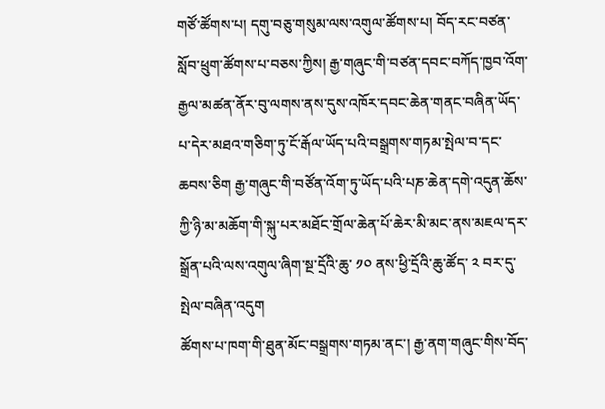གཙོ་ཚོགས་པ། དགུ་བཅུ་གསུམ་ལས་འགུལ་ཚོགས་པ། བོད་རང་བཙན་སློབ་ཕྲུག་ཚོགས་པ་བཅས་ཀྱིས། རྒྱ་གཞུང་གི་བཙན་དབང་བཀོད་ཁྱབ་འོག་རྒྱལ་མཚན་ནོར་བུ་ལགས་ནས་དུས་འཁོར་དབང་ཆེན་གནང་བཞིན་ཡོད་པ་དེར་མཐའ་གཅིག་ཏུ་ངོ་རྒོལ་ཡོད་པའི་བསྒྲགས་གཏམ་སྤེལ་བ་དང་ཆབས་ཅིག རྒྱ་གཞུང་གི་བཙོན་འོག་ཏུ་ཡོད་པའི་པཎ་ཆེན་དགེ་འདུན་ཆོས་ཀྱི་ཉི་མ་མཆོག་གི་སྐུ་པར་མཐོང་གྲོལ་ཆེན་པོ་ཆེར་མི་མང་ནས་མཇལ་དར་སྒྲོན་པའི་ལས་འགུལ་ཞིག་སྔ་དྲོའི་ཆུ་ ༡༠ ནས་ཕྱི་དྲོའི་ཆུ་ཚོད་ ༢ བར་དུ་སྤེལ་བཞིན་འདུག
ཚོགས་པ་ཁག་གི་ཐུན་མོང་བསྒྲགས་གཏམ་ནང་། རྒྱ་ནག་གཞུང་གིས་བོད་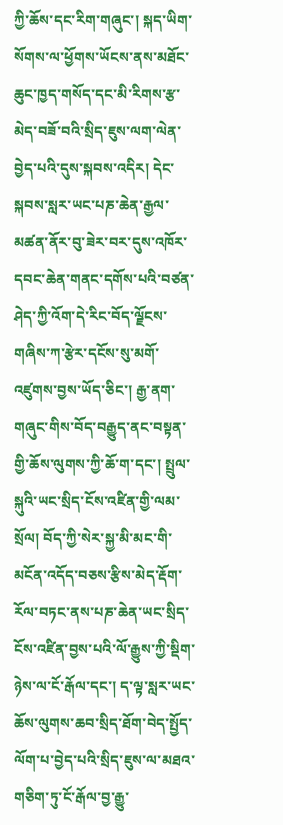ཀྱི་ཆོས་དང་རིག་གཞུང་། སྐད་ཡིག་སོགས་ལ་ཕྱོགས་ཡོངས་ནས་མཐོང་ཆུང་ཁྱད་གསོད་དང་མི་རིགས་རྩ་མེད་བཟོ་བའི་སྲིད་ཇུས་ལག་ལེན་བྱེད་པའི་དུས་སྐབས་འདིར། དེང་སྐབས་སླར་ཡང་པཎ་ཆེན་རྒྱལ་མཚན་ནོར་བུ་ཟེར་བར་དུས་འཁོར་དབང་ཆེན་གནང་དགོས་པའི་བཙན་ཤེད་ཀྱི་འོག་དེ་རིང་བོད་ལྗོངས་གཞིས་ཀ་རྩེར་དངོས་སུ་མགོ་འཛུགས་བྱས་ཡོད་ཅིང་། རྒྱ་ནག་གཞུང་གིས་བོད་བརྒྱུད་ནང་བསྟན་གྱི་ཆོས་ལུགས་ཀྱི་ཆོ་ག་དང་། སྤྲུལ་སྐུའི་ཡང་སྲིད་ངོས་འཛིན་གྱི་ལམ་སྲོལ། བོད་ཀྱི་སེར་སྐྱ་མི་མང་གི་མངོན་འདོད་བཅས་རྩིས་མེད་རྡོག་རོལ་བཏང་ནས་པཎ་ཆེན་ཡང་སྲིད་ངོས་འཛིན་བྱས་པའི་ལོ་རྒྱུས་ཀྱི་སྡིག་ཉེས་ལ་ངོ་རྒོལ་དང་། ད་ལྟ་སླར་ཡང་ཆོས་ལུགས་ཆབ་སྲིད་ཐོག་བེད་སྤྱོད་ལོག་པ་བྱེད་པའི་སྲིད་ཇུས་ལ་མཐའ་གཅིག་ཏུ་ངོ་རྒོལ་བྱ་རྒྱུ་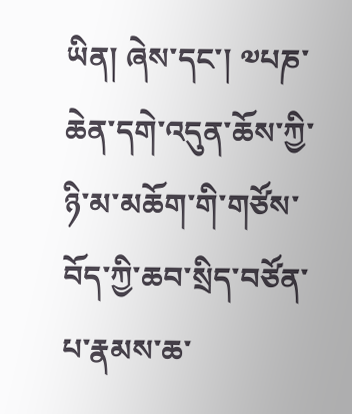ཡིན། ཞེས་དང་། ༧པཎ་ཆེན་དགེ་འདུན་ཆོས་ཀྱི་ཉི་མ་མཆོག་གི་གཙོས་བོད་ཀྱི་ཆབ་སྲིད་བཙོན་པ་རྣམས་ཆ་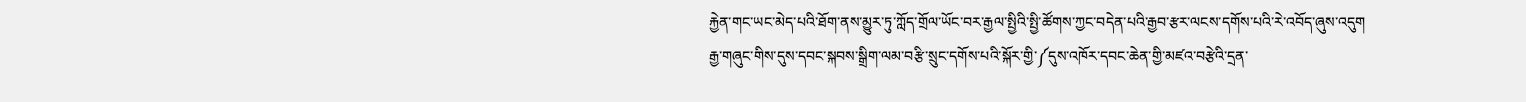རྐྱེན་གང་ཡང་མེད་པའི་ཐོག་ནས་མྱུར་ཏུ་ཀློད་གྲོལ་ཡོང་བར་རྒྱལ་སྤྱིའི་སྤྱི་ཚོགས་ཀྱང་བདེན་པའི་རྒྱབ་རྩར་ལངས་དགོས་པའི་རེ་འབོད་ཞུས་འདུག
རྒྱ་གཞུང་གིས་དུས་དབང་སྐབས་སྒྲིག་ལམ་བརྩི་སྲུང་དགོས་པའི་སྐོར་གྱི་༼དུས་འཁོར་དབང་ཆེན་གྱི་མཛའ་བརྩེའི་དྲན་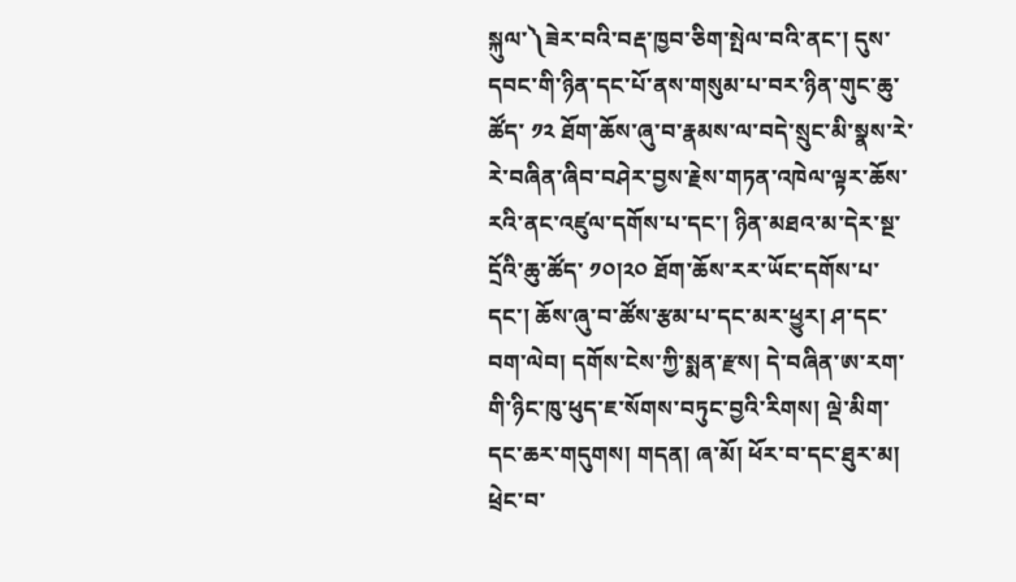སྐུལ་༽ཟེར་བའི་བརྡ་ཁྱབ་ཅིག་སྤེལ་བའི་ནང་། དུས་དབང་གི་ཉིན་དང་པོ་ནས་གསུམ་པ་བར་ཉིན་གུང་ཆུ་ཚོད་ ༡༢ ཐོག་ཆོས་ཞུ་བ་རྣམས་ལ་བདེ་སྲུང་མི་སྣས་རེ་རེ་བཞིན་ཞིབ་བཤེར་བྱས་རྗེས་གཏན་འཁེལ་ལྟར་ཆོས་རའི་ནང་འཛུལ་དགོས་པ་དང་། ཉིན་མཐའ་མ་དེར་སྔ་དྲོའི་ཆུ་ཚོད་ ༡༠།༢༠ ཐོག་ཆོས་རར་ཡོང་དགོས་པ་དང་། ཆོས་ཞུ་བ་ཚོས་རྩམ་པ་དང་མར་ཕྱུར། ཤ་དང་བག་ལེབ། དགོས་ངེས་ཀྱི་སྨན་རྫས། དེ་བཞིན་ཨ་རག་གི་ཉིང་ཁུ་ཕུད་ཇ་སོགས་བཏུང་བྱའི་རིགས། ལྡེ་མིག་དང་ཆར་གདུགས། གདན། ཞ་མོ། ཕོར་བ་དང་ཐུར་མ། ཕྲེང་བ་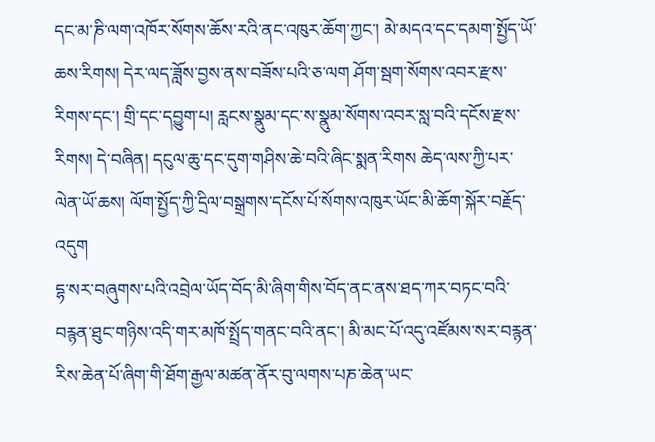དང་མ་ཎི་ལག་འཁོར་སོགས་ཆོས་རའི་ནང་འཁུར་ཆོག་ཀྱང་། མེ་མདའ་དང་དམག་སྤྱོད་ཡོ་ཆས་རིགས། དེར་ལད་ཟློས་བྱས་ནས་བཟོས་པའི་ཅ་ལག ཤོག་སྦག་སོགས་འབར་རྫས་རིགས་དང་། གྲི་དང་དབྱུག་པ། རླངས་སྣུམ་དང་ས་སྣུམ་སོགས་འབར་སླ་བའི་དངོས་རྫས་རིགས། དེ་བཞིན། དངུལ་ཆུ་དང་དུག་གཤིས་ཆེ་བའི་ཞིང་སྨན་རིགས ཆེད་ལས་ཀྱི་པར་ལེན་ཡོ་ཆས། ལོག་སྤྱོད་ཀྱི་དྲིལ་བསྒྲགས་དངོས་པོ་སོགས་འཁུར་ཡོང་མི་ཆོག་སྐོར་བརྗོད་འདུག
དྷ་སར་བཞུགས་པའི་འབྲེལ་ཡོད་བོད་མི་ཞིག་གིས་བོད་ནང་ནས་ཐད་ཀར་བཏང་བའི་བརྙན་ཐུང་གཉིས་འདི་གར་མཁོ་སྤྲོད་གནང་བའི་ནང་། མི་མང་པོ་འདུ་འཛོམས་སར་བརྙན་རིས་ཆེན་པོ་ཞིག་གི་ཐོག་རྒྱལ་མཚན་ནོར་བུ་ལགས་པཎ་ཆེན་ཡང་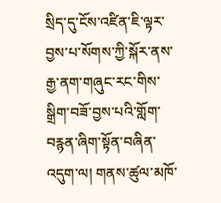སྲིད་དུ་ངོས་འཛིན་ཇི་ལྟར་བྱས་པ་སོགས་ཀྱི་སྐོར་ནས་རྒྱ་ནག་གཞུང་རང་གིས་སྒྲིག་བཟོ་བྱས་པའི་གློག་བརྙན་ཞིག་སྟོན་བཞིན་འདུག་ལ། གནས་ཚུལ་མཁོ་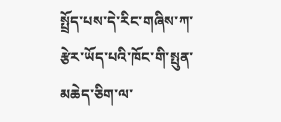སྤྲོད་པས་དེ་རིང་གཞིས་ཀ་རྩེར་ཡོད་པའི་ཁོང་གི་སྤུན་མཆེད་ཅིག་ལ་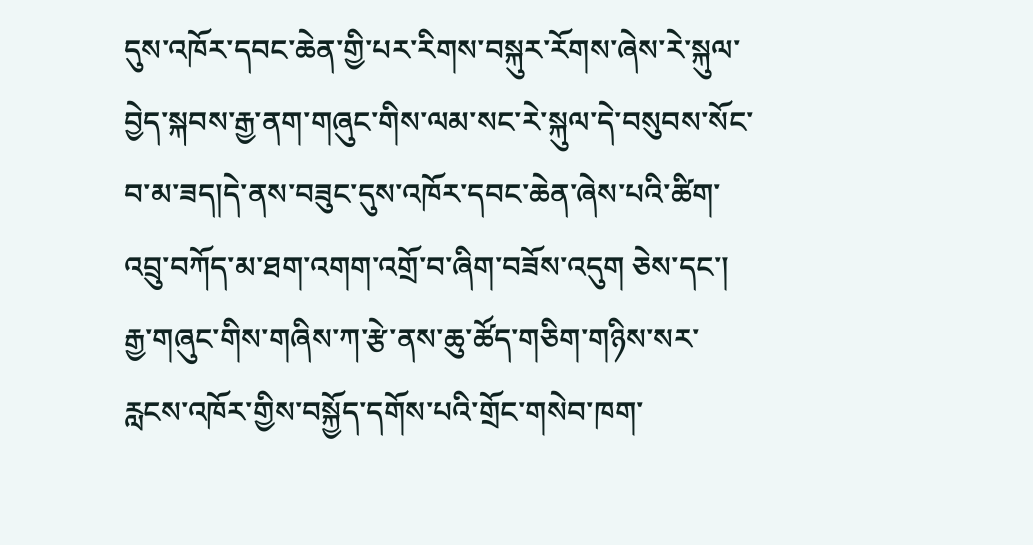དུས་འཁོར་དབང་ཆེན་གྱི་པར་རིགས་བསྐུར་རོགས་ཞེས་རེ་སྐུལ་བྱེད་སྐབས་རྒྱ་ནག་གཞུང་གིས་ལམ་སང་རེ་སྐུལ་དེ་བསུབས་སོང་བ་མ་ཟད།དེ་ནས་བཟུང་དུས་འཁོར་དབང་ཆེན་ཞེས་པའི་ཚིག་འབྲུ་བཀོད་མ་ཐག་འགག་འགྲོ་བ་ཞིག་བཟོས་འདུག ཅེས་དང་། རྒྱ་གཞུང་གིས་གཞིས་ཀ་རྩེ་ནས་ཆུ་ཚོད་གཅིག་གཉིས་སར་རླངས་འཁོར་གྱིས་བསྐྱོད་དགོས་པའི་གྲོང་གསེབ་ཁག་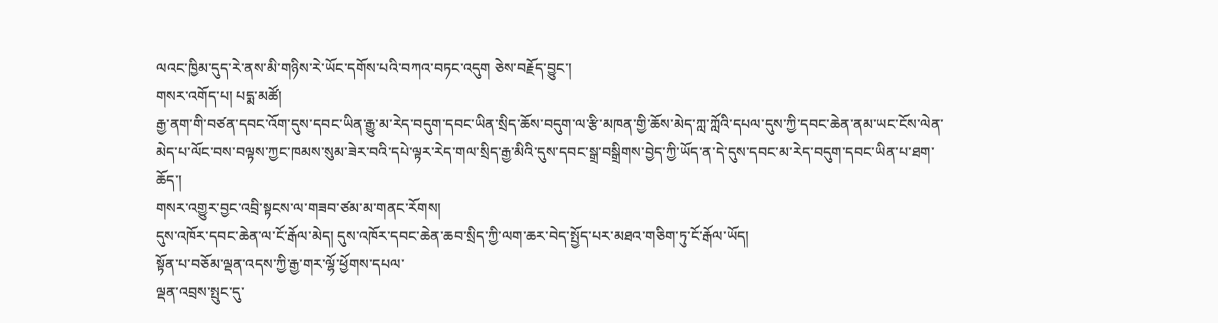ལའང་ཁྱིམ་དུད་རེ་ནས་མི་གཉིས་རེ་ཡོང་དགོས་པའི་བཀའ་བཏང་འདུག ཅེས་བརྗོད་བྱུང་།
གསར་འགོད་པ། པདྨ་མཚོ།
རྒྱ་ནག་གི་བཙན་དབང་འོག་དུས་དབང་ཡིན་རྒྱུ་མ་རེད་བདུག་དབང་ཡིན་སྲིད་ཆོས་བདུག་ལ་རྩི་མཁན་གྱི་ཆོས་མེད་ཀླ་ཀློའི་དཔལ་དུས་ཀྱི་དབང་ཆེན་ནམ་ཡང་ངོས་ལེན་མེད་པ་ལོང་བས་བལྟས་ཀྱང་ཁམས་སུམ་ཟེར་བའི་དཔེ་ལྟར་རེད་གལ་སྲིད་རྒྱ་མིའི་དུས་དབང་སྒྲ་བསྒྲིགས་བྱེད་ཀྱི་ཡོད་ན་དེ་དུས་དབང་མ་རེད་བདུག་དབང་ཡིན་པ་ཐག་ཆོད་།
གསར་འགྱུར་བྱང་འབྲི་སྟངས་ལ་གཟབ་ཙམ་མ་གནང་རོགས།
དུས་འཁོར་དབང་ཆེན་ལ་ངོ་རྒོལ་མེད། དུས་འཁོར་དབང་ཆེན་ཆབ་སྲིད་ཀྱི་ལག་ཆར་བེད་སྤྱོད་པར་མཐའ་གཅིག་ཏུ་ངོ་རྒོལ་ཡོད།
སྟོན་པ་བཅོམ་ལྡན་འདས་ཀྱི་རྒྱ་གར་ལྷོ་ཕྱོགས་དཔལ་
ལྡན་འབྲས་སྤུང་དུ་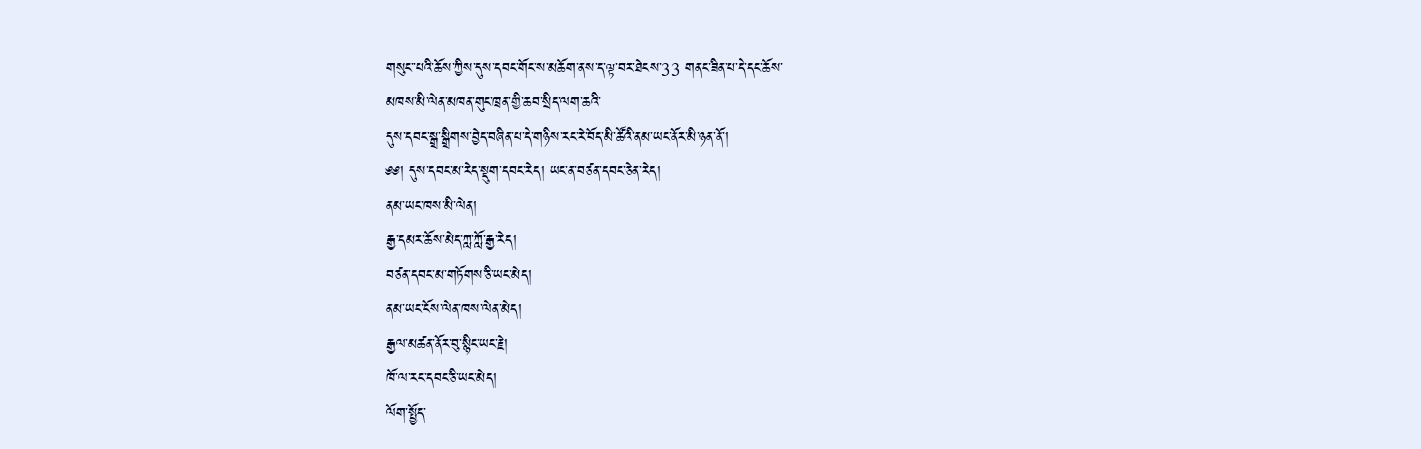གསུང་་པའི་ཆོས་ཀྱིས་དུས་དབང་གོང་ས་མཆོག་ནས་ད་ལྟ་བར་ཐེངས་33 གནང་ཟིན་པ་དེ་དང་ཆོས་
མཁས་མི་ལེན་མཁན་གུང་ཁྲན་གྱི་ཆབ་སྲིད་ལག་ཆའི་
དུས་དབང་སྒྲ་སྒྲིགས་བྱེད་བཞིན་པ་དེ་གཉིས་རང་རེ་བོད་མི་ཚོའི་ནམ་ཡང་ནོར་མི་ཉན་ནོ་།
༅༅། དུས་དབང་མ་རེད་སྡུག་དབང་རེད། ཡང་ན་བཙན་དབང་ཅེན་རེད།
ནམ་ཡང་ཁས་མི་ལེན།
རྒྱ་དམར་ཆོས་མེད་ཀླ་ཀློ་རྒྱ་རེད།
བཙན་དབང་མ་གཏོགས་ཅི་ཡང་མེད།
ནམ་ཡང་ངོས་ལེན་ཁས་ལེན་མེད།
རྒྱལ་མཚན་ནོར་བུ་སྙིང་ཡང་རྗེ།
ཁོ་ལ་རང་དབང་ཅི་ཡང་མེད།
ལོག་སྤྱོད་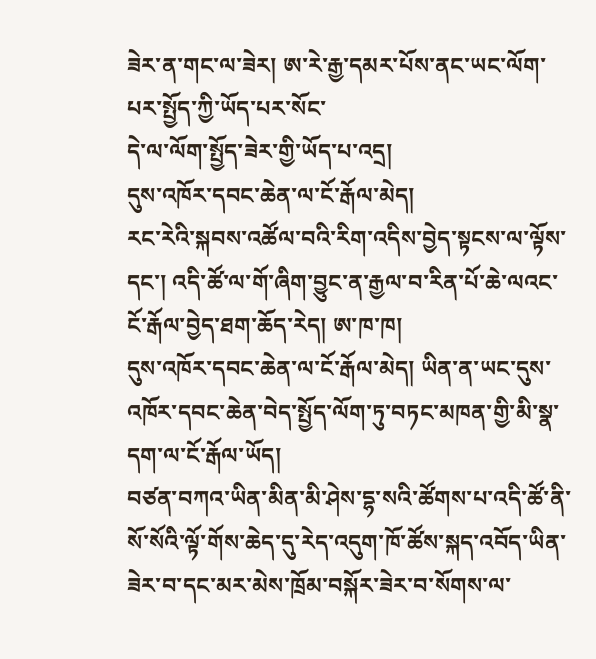ཟེར་ན་གང་ལ་ཟེར། ཨ་རེ་རྒྱ་དམར་པོས་ནང་ཡང་ལོག་པར་སྤྱོད་ཀྱི་ཡོད་པར་སོང་
དེ་ལ་ལོག་སྤྱོད་ཟེར་གྱི་ཡོད་པ་འདྲ།
དུས་འཁོར་དབང་ཆེན་ལ་ངོ་རྒོལ་མེད།
རང་རེའི་སྐབས་འཚོལ་བའི་རིག་འདིས་བྱེད་སྟངས་ལ་ལྟོས་དང་། འདི་ཚོ་ལ་གོ་ཞིག་བྱུང་ན་རྒྱལ་བ་རིན་པོ་ཆེ་ལའང་ངོ་རྒོལ་བྱེད་ཐག་ཆོད་རེད། ཨ་ཁ་ཁ།
དུས་འཁོར་དབང་ཆེན་ལ་ངོ་རྒོལ་མེད། ཡིན་ན་ཡང་དུས་འཁོར་དབང་ཆེན་བེད་སྤྱོད་ལོག་ཏུ་བཏང་མཁན་གྱི་མི་སྣ་དག་ལ་ངོ་རྒོལ་ཡོད།
བཙན་བཀའ་ཡིན་མིན་མི་ཤེས་དྷ་སའི་ཚོགས་པ་འདི་ཚོ་ནི་སོ་སོའི་ལྟོ་གོས་ཆེད་དུ་རེད་འདུག་ཁོ་ཚོས་སྐད་འབོད་ཡིན་ཟེར་བ་དང་མར་མེས་ཁྲོམ་བསྐོར་ཟེར་བ་སོགས་ལ་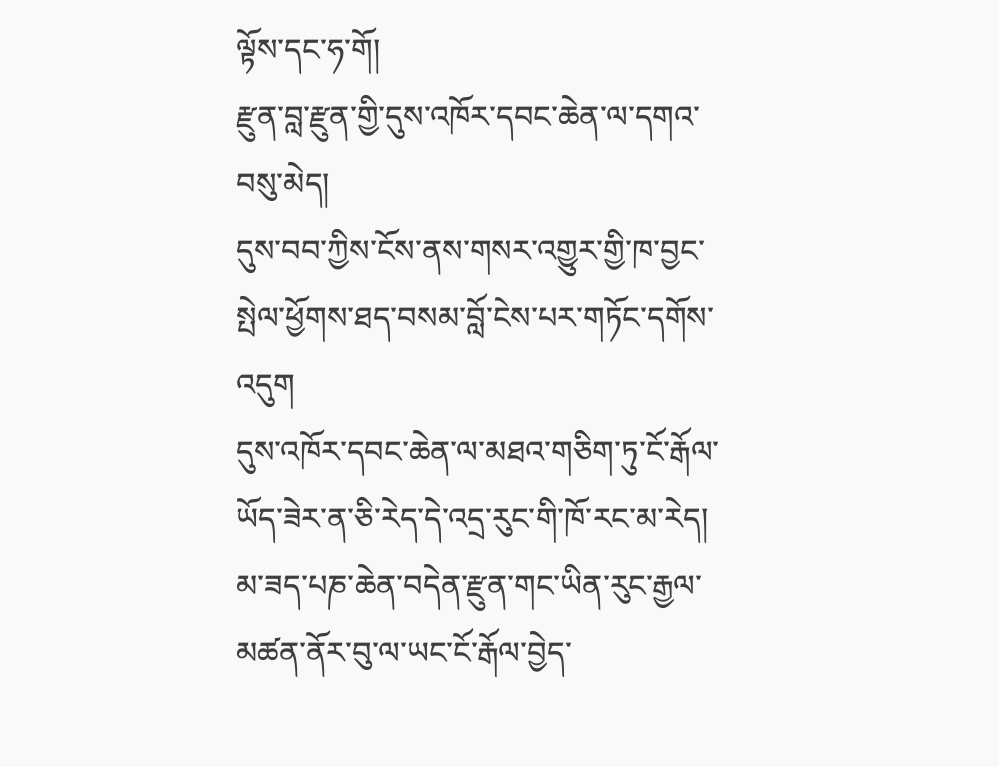ལྟོས་དང་ཧ་གོ།
རྫུན་བླ་རྫུན་གྱི་དུས་འཁོར་དབང་ཆེན་ལ་དགའ་བསུ་མེད།
དུས་བབ་ཀྱིས་ངོས་ནས་གསར་འགྱུར་གྱི་ཁ་བྱང་སྤེལ་ཕྱོགས་ཐད་བསམ་བློ་ངེས་པར་གཏོང་དགོས་འདུག
དུས་འཁོར་དབང་ཆེན་ལ་མཐའ་གཅིག་ཏུ་ངོ་རྒོལ་ཡོད་ཟེར་ན་ཅི་རེད་དེ་འདྲ་རུང་གི་ཁོ་རང་མ་རེད། མ་ཟད་པཎ་ཆེན་བདེན་རྫུན་གང་ཡིན་རུང་རྒྱལ་མཚན་ནོར་བུ་ལ་ཡང་ངོ་རྒོལ་བྱེད་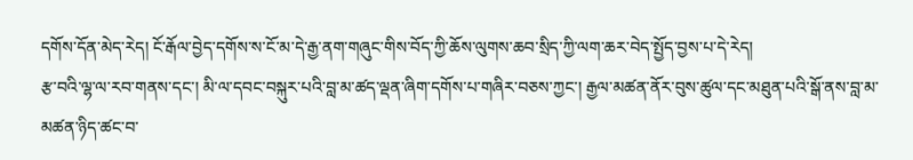དགོས་དོན་མེད་རེད། ངོ་རྒོལ་བྱེད་དགོས་ས་ངོ་མ་དེ་རྒྱ་ནག་གཞུང་གིས་བོད་ཀྱི་ཆོས་ལུགས་ཆབ་སྲིད་ཀྱི་ལག་ཆར་བེད་སྤྱོད་བྱས་པ་དེ་རེད།
རྩ་བའི་ལྷ་ལ་རབ་གནས་དང་། མི་ལ་དབང་བསྐུར་པའི་བླ་མ་ཚད་ལྡན་ཞིག་དགོས་པ་གཞིར་བཅས་ཀྱང་། རྒྱལ་མཚན་ནོར་བུས་ཚུལ་དང་མཐུན་པའི་སྒོ་ནས་བླ་མ་མཚན་ཉིད་ཚང་བ་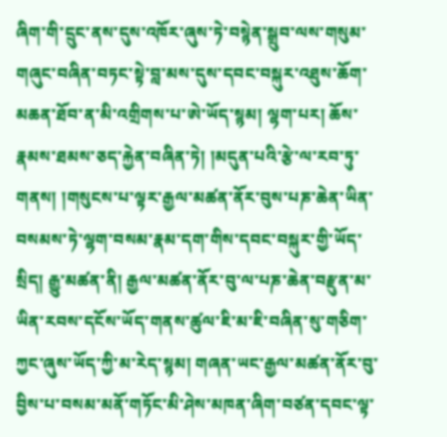ཞིག་གི་དྲུང་ནས་དུས་འཁོར་ཞུས་ཏེ་བསྙེན་སྒྲུབ་ལས་གསུམ་གཞུང་བཞིན་བཏང་སྟེ་བླ་མས་དུས་དབང་བསྐུར་འཐུས་ཆོག་མཆན་ཐོབ་ན་མི་འགྲིགས་པ་ཨེ་ཡོད་སྙམ། ལྷག་པར། ཆོས་རྣམས་ཐམས་ཅད་རྐྱེན་བཞིན་ཏེ། །མདུན་པའི་རྩེ་ལ་རབ་ཏུ་གནས། །གསུངས་པ་ལྟར་རྒྱལ་མཚན་ནོར་བུས་པཎ་ཆེན་ཡིན་བསམས་ཏེ་ལྷག་བསམ་རྣམ་དག་གིས་དབང་བསྐུར་གྱི་ཡོད་སྲིད། རྒྱུ་མཚན་ནི། རྒྱལ་མཚན་ནོར་བུ་ལ་པཎ་ཆེན་བརྫུན་མ་ཡིན་རབས་དངོས་ཡོད་གནས་ཚུལ་ཇི་མ་ཇི་བཞིན་སུ་གཅིག་ཀྱང་ཞུས་ཡོད་ཀྱི་མ་རེད་སྙམ། གཞན་ཡང་རྒྱལ་མཚན་ནོར་བུ་བྱིས་པ་བསམ་མནོ་གཏོང་མི་ཤེས་མཁན་ཞིག་བཙན་དབང་ལྟ་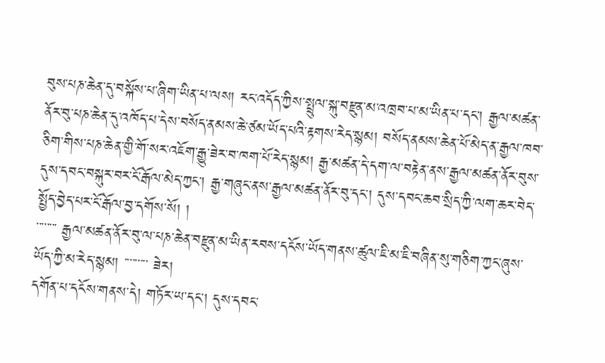བུས་པཎ་ཆེན་དུ་བསྐོས་པ་ཞིག་ཡིན་པ་ལས། རང་འདོད་ཀྱིས་སྤྲུལ་སྐུ་བརྫུན་མ་འཁྲབ་པ་མ་ཡིན་པ་དང་། རྒྱལ་མཚན་ནོར་བུ་པཎ་ཆེན་དུ་འཁོད་པ་དེས་བསོད་ནམས་ཆེ་ཙམ་ཡོད་པའི་རྟགས་རེད་སྙམ། བསོད་ནམས་ཆེན་པོ་མེད་ན་རྒྱལ་ཁབ་ཅིག་གིས་པཎ་ཆེན་གྱི་གོ་སར་འཇོག་རྒྱུ་ཟེར་བ་ཁག་པོ་རེད་སྙམ། རྒྱ་མཚན་དེ་དག་ལ་བརྟེན་ནས་རྒྱལ་མཚན་ནོར་བུས་དུས་དབང་བསྐུར་བར་ངོ་རྒོལ་མེད་ཀྱང་། རྒྱ་གཞུང་ནས་རྒྱལ་མཚན་ནོར་བུ་དང་། དུས་དབང་ཆབ་སྲིད་ཀྱི་ལག་ཆར་བེད་སྤྱོད་བྱེད་པར་ངོ་རྒོལ་བྱ་དགོས་སོ། །
་་་་་་་་ རྒྱལ་མཚན་ནོར་བུ་ལ་པཎ་ཆེན་བརྫུན་མ་ཡིན་རབས་དངོས་ཡོད་གནས་ཚུལ་ཇི་མ་ཇི་བཞིན་སུ་གཅིག་ཀྱང་ཞུས་ཡོད་ཀྱི་མ་རེད་སྙམ། ་་་་་་་་་ ཟེར།
དགོན་པ་དངོས་གནས་དེ། གཏོར་ཡ་དང་། དུས་དབང་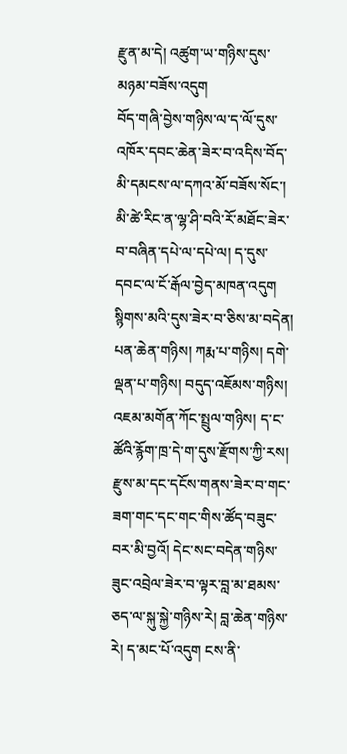རྫུན་མ་དེ། འཚུག་ཡ་གཉིས་དུས་མཉམ་བཟོས་འདུག
བོད་གཞི་བྱེས་གཉིས་ལ་ད་ལོ་དུས་འཁོར་དབང་ཆེན་ཟེར་བ་འདིས་བོད་མི་དམངས་ལ་དཀའ་མོ་བཟོས་སོང་།
མི་ཚེ་རིང་ན་ལྷ་ཤི་བའི་རོ་མཐོང་ཟེར་བ་བཞིན་དཔེ་ལ་དཔེ་ལ། ད་དུས་དབང་ལ་ངོ་རྒོལ་བྱེད་མཁན་འདུག སྙིགས་མའི་དུས་ཟེར་བ་ཅིས་མ་བདེན། པན་ཆེན་གཉིས། ཀརྨ་པ་གཉིས། དགེ་ལྡན་པ་གཉིས། བདུད་འཇོམས་གཉིས། འཇམ་མགོན་ཀོང་སྤྲུལ་གཉིས། ད་ང་ཚོའི་རྙོག་ཁྲ་དེ་ག་དུས་རྫོགས་ཀྱི་རས།
རྫུས་མ་དང་དངོས་གནས་ཟེར་བ་གང་ཟག་གང་དང་གང་གིས་ཚོད་བཟུང་བར་མི་བྱའོ། དེང་སང་བདེན་གཉིས་ཟུང་འབྲེལ་ཟེར་བ་ལྟར་བླ་མ་ཐམས་ཅད་ལ་སྐུ་སྐྱེ་གཉིས་རེ། བླ་ཆེན་གཉིས་རེ། ད་མང་པོ་འདུག ངས་ནི་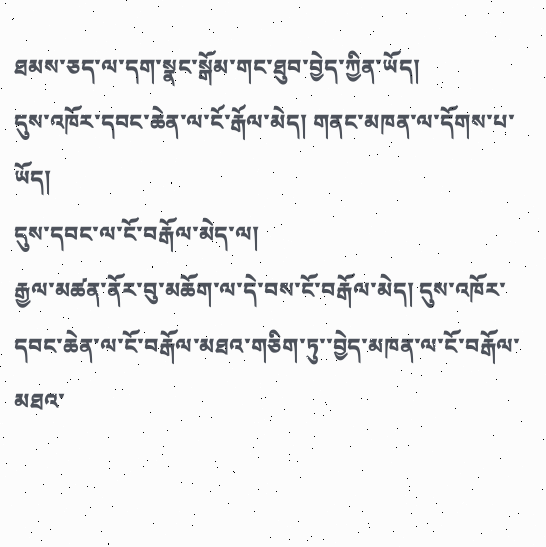ཐམས་ཅད་ལ་དག་སྣང་སྒོམ་གང་ཐུབ་བྱེད་ཀྱིན་ཡོད།
དུས་འཁོར་དབང་ཆེན་ལ་ངོ་རྒོལ་མེད། གནང་མཁན་ལ་དོགས་པ་ཡོད།
དུས་དབང་ལ་ངོ་བརྒོལ་མེད་ལ།
རྒྱལ་མཚན་ནོར་བུ་མཆོག་ལ་དེ་བས་ངོ་བརྒོལ་མེད། དུས་འཁོར་དབང་ཆེན་ལ་ངོ་བརྒོལ་མཐའ་གཅིག་ཏུ་་བྱེད་མཁན་ལ་ངོ་བརྒོལ་མཐའ་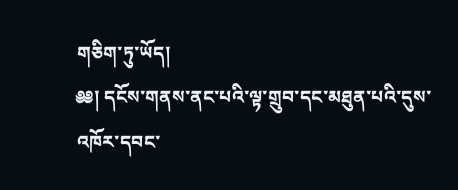གཅིག་ཏུ་ཡོད།
༅༅། དངོས་གནས་ནང་པའི་ལྟ་གྲུབ་དང་མཐུན་པའི་དུས་འཁོར་དབང་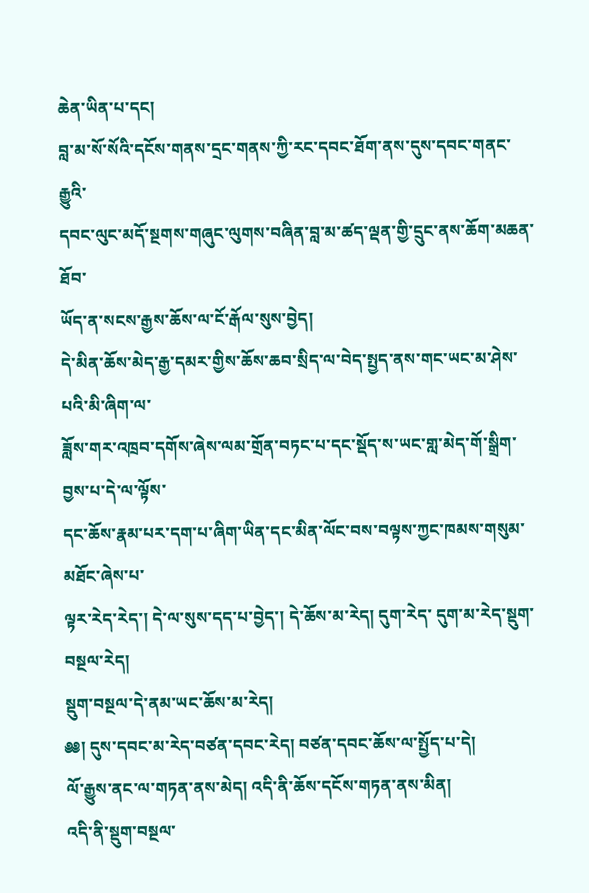ཆེན་ཡིན་པ་དང།
བླ་མ་སོ་སོའི་དངོས་གནས་དྲང་གནས་ཀྱི་རང་དབང་ཐོག་ནས་དུས་དབང་གནང་རྒྱུའི་
དབང་ལུང་མདོ་སྔགས་གཞུང་ལུགས་བཞིན་བླ་མ་ཚད་ལྡན་གྱི་དྲུང་ནས་ཆོག་མཆན་ཐོབ་
ཡོད་ན་སངས་རྒྱས་ཆོས་ལ་ངོ་རྒོལ་སུས་བྱེད།
དེ་མིན་ཆོས་མེད་རྒྱ་དམར་གྱིས་ཆོས་ཆབ་སྲིད་ལ་བེད་སྤྱད་ནས་གང་ཡང་མ་ཤེས་པའི་མི་ཞིག་ལ་
ཟློས་གར་འཁྲབ་དགོས་ཞེས་ལམ་གྲོན་བཏང་པ་དང་སྡོད་ས་ཡང་གླ་མེད་གོ་སྒྲིག་བྱས་པ་དེ་ལ་ལྟོས་
དང་ཆོས་རྣམ་པར་དག་པ་ཞིག་ཡིན་དང་མིན་ལོང་བས་བལྟས་ཀྱང་ཁམས་གསུམ་མཐོང་ཞེས་པ་
ལྟར་རེད་རེད་། དེ་ལ་སུས་དད་པ་བྱེད་། དེ་ཆོས་མ་རེད། དུག་རེད་ དུག་མ་རེད་སྡུག་བསྔལ་རེད།
སྡུག་བསྔལ་དེ་ནམ་ཡང་ཆོས་མ་རེད།
༅༅། དུས་དབང་མ་རེད་བཙན་དབང་རེད། བཙན་དབང་ཆོས་ལ་སྤྱོད་པ་དེ།
ལོ་རྒྱུས་ནང་ལ་གཏན་ནས་མེད། འདི་ནི་ཆོས་དངོས་གཏན་ནས་མིན།
འདི་ནི་སྡུག་བསྔལ་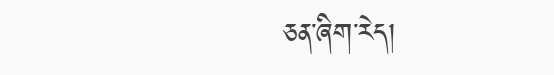ཅན་ཞིག་རེད།